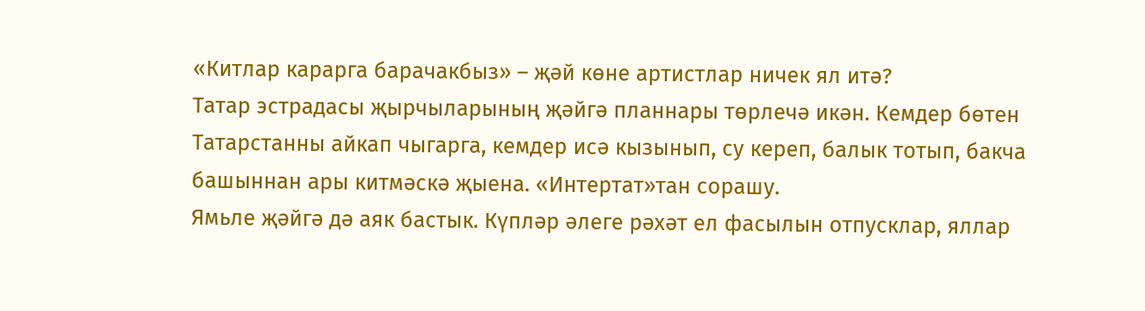«Китлар карарга барачакбыз» – җәй көне артистлар ничек ял итә?
Татар эстрадасы җырчыларының җәйгә планнары төрлечә икән. Кемдер бөтен Татарстанны айкап чыгарга, кемдер исә кызынып, су кереп, балык тотып, бакча башыннан ары китмәскә җыена. «Интертат»тан сорашу.
Ямьле җәйгә дә аяк бастык. Күпләр әлеге рәхәт ел фасылын отпусклар, яллар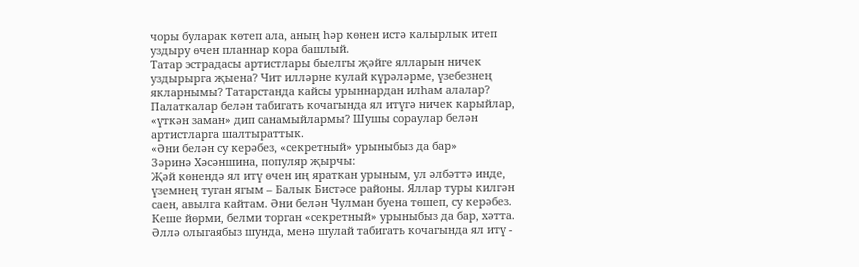чоры буларак көтеп ала, аның һәр көнен истә калырлык итеп уздыру өчен планнар кора башлый.
Татар эстрадасы артистлары быелгы җәйге ялларын ничек уздырырга җыена? Чит илләрне кулай күрәләрме, үзебезнең якларнымы? Татарстанда кайсы урыннардан илһам алалар? Палаткалар белән табигать кочагында ял итүгә ничек карыйлар, «үткән заман» дип санамыйлармы? Шушы сораулар белән артистларга шалтыраттык.
«Әни белән су керәбез, «секретный» урыныбыз да бар»
Зәринә Хәсәншина, популяр җырчы:
Җәй көнендә ял итү өчен иң яраткан урыным, ул әлбәттә инде, үземнең туган ягым – Балык Бистәсе районы. Яллар туры килгән саен, авылга кайтам. Әни белән Чулман буена төшеп, су керәбез. Кеше йөрми, белми торган «секретный» урыныбыз да бар, хәтта.
Әллә олыгаябыз шунда, менә шулай табигать кочагында ял итү -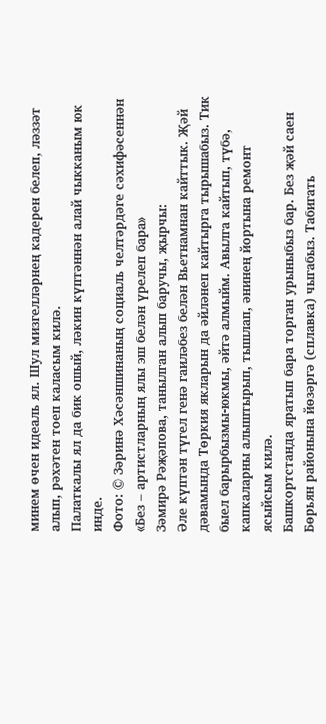минем өчен идеаль ял. Шул мизгелләрнең кадерен белеп, ләззәт алып, рәхәтен тоеп каласым килә.
Палаткалы ял да бик ошый, ләкин күптәннән алай чыкканым юк инде.
Фото: © Зәринә Хәсәншинаның социаль челтәрдәге сәхифәсеннән
«Без – артистларның ялы эш белән үрелеп бара»
Зәмирә Рәҗәпова, танылган алып баручы, җырчы:
Әле күптән түгел генә гаиләбез белән Вьетнамнан кайттык. Җәй дәвамында Төркия якларын да әйләнеп кайтырга тырышабыз. Тик быел барырбызмы-юкмы, әйтә алмыйм. Авылга кайтып, түбә, капкаларны алыштырып, тышлап, әнинең йортына ремонт ясыйсым килә.
Башкортстанда яратып бара торган урыныбыз бар. Без җәй саен Бөрьян районына йөзәргә (сплавка) чыгабыз. Табигать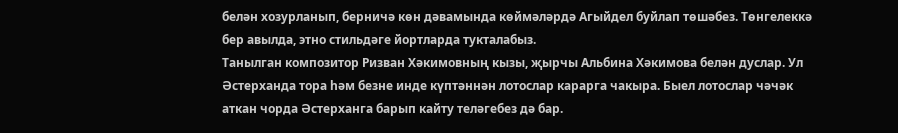белән хозурланып, берничә көн дәвамында көймәләрдә Агыйдел буйлап төшәбез. Төнгелеккә бер авылда, этно стильдәге йортларда тукталабыз.
Танылган композитор Ризван Хәкимовның кызы, җырчы Альбина Хәкимова белән дуслар. Ул Әстерханда тора һәм безне инде күптәннән лотослар карарга чакыра. Быел лотослар чәчәк аткан чорда Әстерханга барып кайту теләгебез дә бар.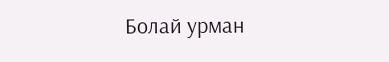Болай урман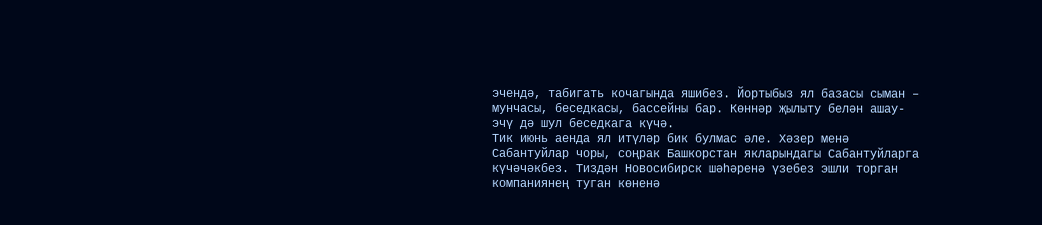эчендә, табигать кочагында яшибез. Йортыбыз ял базасы сыман – мунчасы, беседкасы, бассейны бар. Көннәр җылыту белән ашау-эчү дә шул беседкага күчә.
Тик июнь аенда ял итүләр бик булмас әле. Хәзер менә Сабантуйлар чоры, соңрак Башкорстан якларындагы Сабантуйларга күчәчәкбез. Тиздән Новосибирск шәһәренә үзебез эшли торган компаниянең туган көненә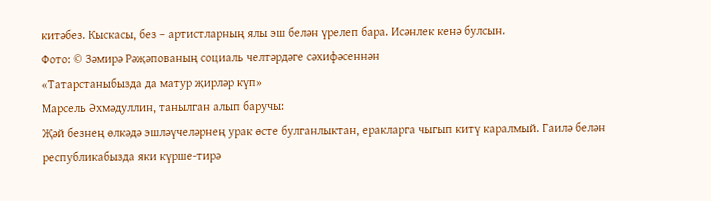китәбез. Кыскасы, без – артистларның ялы эш белән үрелеп бара. Исәнлек кенә булсын.
Фото: © Зәмирә Рәҗәпованың социаль челтәрдәге сәхифәсеннән
«Татарстаныбызда да матур җирләр күп»
Марсель Әхмәдуллин, танылган алып баручы:
Җәй безнең өлкәдә эшләүчеләрнең урак өсте булганлыктан, еракларга чыгып китү каралмый. Гаилә белән республикабызда яки күрше-тирә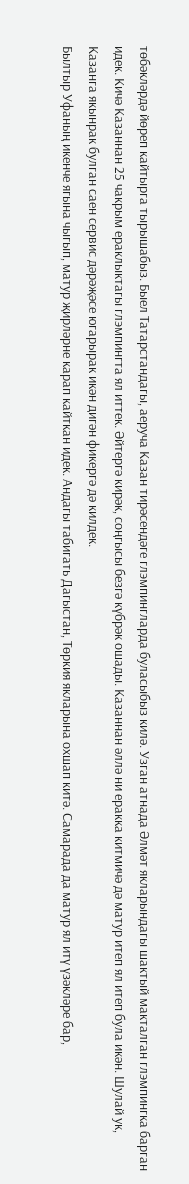төбәкләрдә йөреп кайтырга тырышабыз. Быел Татарстандагы, аеруча Казан тирәсендәге глэмпингларда буласыбыз килә. Узган атнада Әлмәт якларындагы шактый макталган глэмпингка барган идек. Кичә Казаннан 25 чакрым ераклыктагы глэмпингта ял иттек. Әйтергә кирәк, соңгысы безгә күбрәк ошады. Казаннан әллә ни еракка китмичә дә матур итеп ял итеп була икән. Шулай ук, Казанга якынрак булган саен сервис дәрәҗәсе югарырак икән дигән фикергә дә килдек.
Былтыр Уфаның икенче ягына чыгып, матур җирләрне карап кайткан идек. Андагы табигать Дагыстан, Төркия якларына охшап китә. Самарада да матур ял итү үзәкләре бар,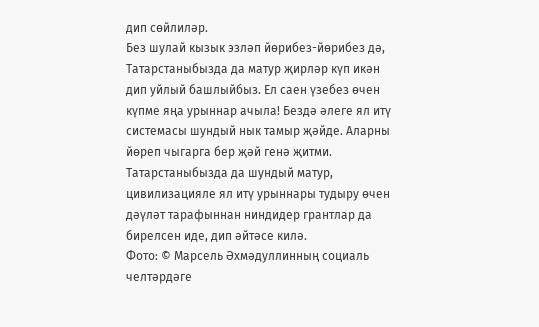дип сөйлиләр.
Без шулай кызык эзләп йөрибез-йөрибез дә, Татарстаныбызда да матур җирләр күп икән дип уйлый башлыйбыз. Ел саен үзебез өчен күпме яңа урыннар ачыла! Бездә әлеге ял итү системасы шундый нык тамыр җәйде. Аларны йөреп чыгарга бер җәй генә җитми. Татарстаныбызда да шундый матур, цивилизацияле ял итү урыннары тудыру өчен дәүләт тарафыннан ниндидер грантлар да бирелсен иде, дип әйтәсе килә.
Фото: © Марсель Әхмәдуллинның социаль челтәрдәге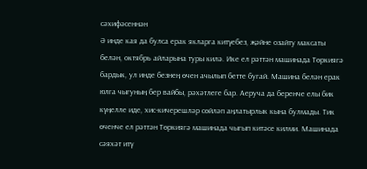сәхифәсеннән
Ә инде кая да булса ерак якларга китүебез, җәйне озайту максаты белән, октябрь айларына туры килә. Ике ел рәттән машинада Төркиягә бардык, ул инде безнең өчен ачылып бетте бугай. Машина белән ерак юлга чыгуның бер вайбы, рәхәтлеге бар. Аеруча да беренче елы бик күңелле иде, хис-кичерешләр сөйләп аңлатырлык кына булмады. Тик өченче ел рәттән Төркиягә машинада чыгып китәсе килми. Машинада сәяхәт итү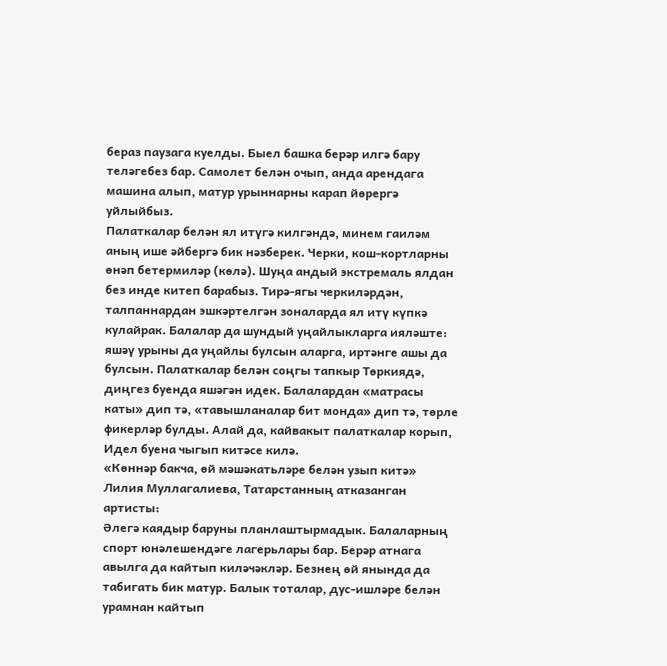бераз паузага куелды. Быел башка берәр илгә бару теләгебез бар. Самолет белән очып, анда арендага машина алып, матур урыннарны карап йөрергә уйлыйбыз.
Палаткалар белән ял итүгә килгәндә, минем гаиләм аның ише әйбергә бик нәзберек. Черки, кош-кортларны өнәп бетермиләр (көлә). Шуңа андый экстремаль ялдан без инде китеп барабыз. Тирә-ягы черкиләрдән, талпаннардан эшкәртелгән зоналарда ял итү күпкә кулайрак. Балалар да шундый уңайлыкларга ияләште: яшәү урыны да уңайлы булсын аларга, иртәнге ашы да булсын. Палаткалар белән соңгы тапкыр Төркиядә, диңгез буенда яшәгән идек. Балалардан «матрасы каты» дип тә, «тавышланалар бит монда» дип тә, төрле фикерләр булды. Алай да, кайвакыт палаткалар корып, Идел буена чыгып китәсе килә.
«Көннәр бакча, өй мәшәкатьләре белән узып китә»
Лилия Муллагалиева, Татарстанның атказанган артисты:
Әлегә каядыр баруны планлаштырмадык. Балаларның спорт юнәлешендәге лагерьлары бар. Берәр атнага авылга да кайтып киләчәкләр. Безнең өй янында да табигать бик матур. Балык тоталар, дус-ишләре белән урамнан кайтып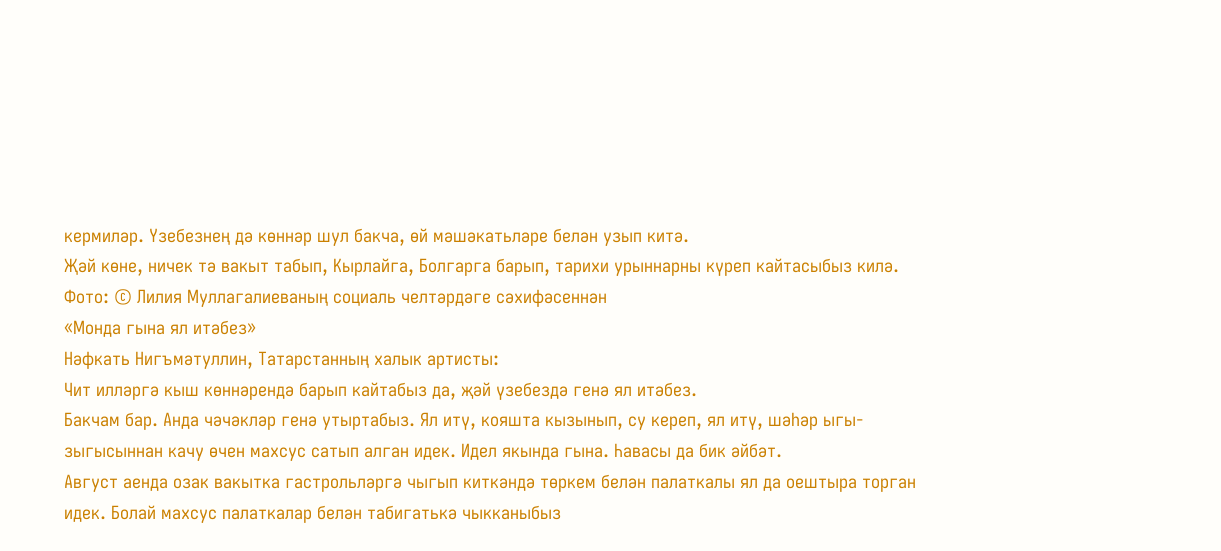кермиләр. Үзебезнең дә көннәр шул бакча, өй мәшәкатьләре белән узып китә.
Җәй көне, ничек тә вакыт табып, Кырлайга, Болгарга барып, тарихи урыннарны күреп кайтасыбыз килә.
Фото: © Лилия Муллагалиеваның социаль челтәрдәге сәхифәсеннән
«Монда гына ял итәбез»
Нәфкать Нигъмәтуллин, Татарстанның халык артисты:
Чит илләргә кыш көннәрендә барып кайтабыз да, җәй үзебездә генә ял итәбез.
Бакчам бар. Анда чәчәкләр генә утыртабыз. Ял итү, кояшта кызынып, су кереп, ял итү, шәһәр ыгы-зыгысыннан качу өчен махсус сатып алган идек. Идел якында гына. Һавасы да бик әйбәт.
Август аенда озак вакытка гастрольләргә чыгып киткәндә төркем белән палаткалы ял да оештыра торган идек. Болай махсус палаткалар белән табигатькә чыкканыбыз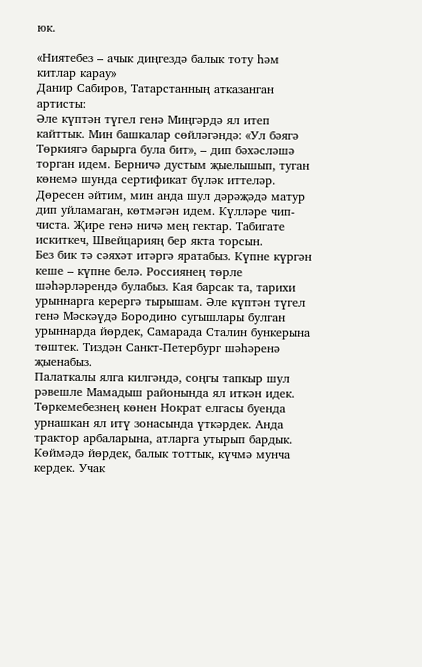юк.

«Ниятебез – ачык диңгездә балык тоту һәм китлар карау»
Данир Сабиров, Татарстанның атказанган артисты:
Әле күптән түгел генә Миңгәрдә ял итеп кайттык. Мин башкалар сөйләгәндә: «Ул бәягә Төркиягә барырга була бит», – дип бәхәсләшә торган идем. Берничә дустым җыелышып, туган көнемә шунда сертификат бүләк иттеләр. Дөресен әйтим, мин анда шул дәрәҗәдә матур дип уйламаган, көтмәгән идем. Күлләре чип-чиста. Җире генә ничә мең гектар. Табигате искиткеч, Швейцарияң бер якта торсын.
Без бик тә сәяхәт итәргә яратабыз. Күпне күргән кеше – күпне белә. Россиянең төрле шәһәрләрендә булабыз. Кая барсак та, тарихи урыннарга керергә тырышам. Әле күптән түгел генә Мәскәүдә Бородино сугышлары булган урыннарда йөрдек, Самарада Сталин бункерына төштек. Тиздән Санкт-Петербург шәһәренә җыенабыз.
Палаткалы ялга килгәндә, соңгы тапкыр шул рәвешле Мамадыш районында ял иткән идек. Төркемебезнең көнен Нократ елгасы буенда урнашкан ял итү зонасында үткәрдек. Анда трактор арбаларына, атларга утырып бардык. Көймәдә йөрдек, балык тоттык, күчмә мунча кердек. Учак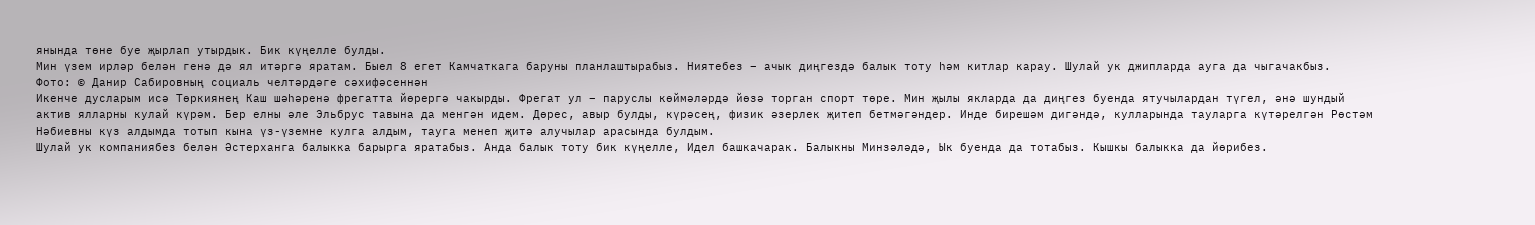янында төне буе җырлап утырдык. Бик күңелле булды.
Мин үзем ирләр белән генә дә ял итәргә яратам. Быел 8 егет Камчаткага баруны планлаштырабыз. Ниятебез – ачык диңгездә балык тоту һәм китлар карау. Шулай ук джипларда ауга да чыгачакбыз.
Фото: © Данир Сабировның социаль челтәрдәге сәхифәсеннән
Икенче дусларым исә Төркиянең Каш шәһәренә фрегатта йөрергә чакырды. Фрегат ул – паруслы көймәләрдә йөзә торган спорт төре. Мин җылы якларда да диңгез буенда ятучылардан түгел, әнә шундый актив ялларны кулай күрәм. Бер елны әле Эльбрус тавына да менгән идем. Дөрес, авыр булды, күрәсең, физик әзерлек җитеп бетмәгәндер. Инде бирешәм дигәндә, кулларында тауларга күтәрелгән Рөстәм Нәбиевны күз алдымда тотып кына үз-үземне кулга алдым, тауга менеп җитә алучылар арасында булдым.
Шулай ук компаниябез белән Әстерханга балыкка барырга яратабыз. Анда балык тоту бик күңелле, Идел башкачарак. Балыкны Минзәләдә, Ык буенда да тотабыз. Кышкы балыкка да йөрибез.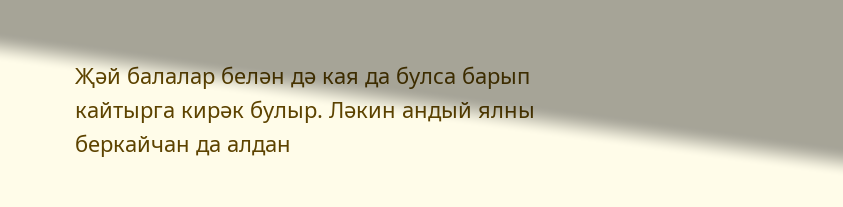Җәй балалар белән дә кая да булса барып кайтырга кирәк булыр. Ләкин андый ялны беркайчан да алдан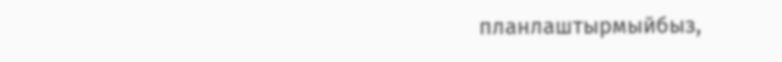планлаштырмыйбыз,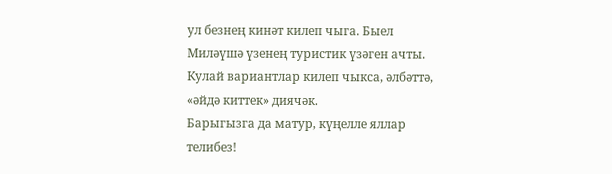ул безнең кинәт килеп чыга. Быел Миләүшә үзенең туристик үзәген ачты. Кулай вариантлар килеп чыкса, әлбәттә, «әйдә киттек» диячәк.
Барыгызга да матур, күңелле яллар телибез!